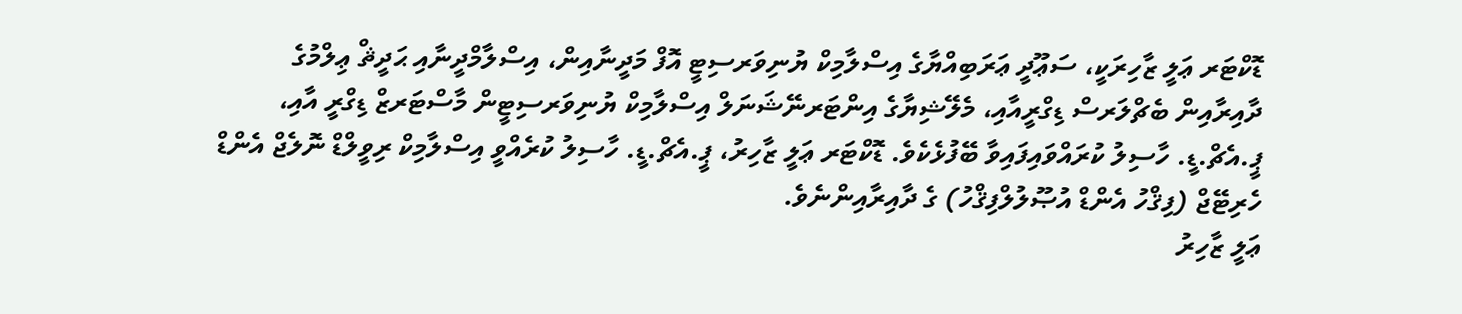ޑޮކްޓަރ ޢަލީ ޒާހިރަކީ، ސަޢޫދީ ޢަރަބިއްޔާގެ އިސްލާމިކް ޔުނިވަރސިޓީ އޮފް މަދީނާއިން، އިސްލާމްދީނާއި ޙަދީޘް ޢިލްމުގެ ދާއިރާއިން ބެޗްލަރސް ޑިގްރީއާއި، މެލޭޝިޔާގެ އިންޓަރނޭޝަނަލް އިސްލާމިކް ޔުނިވަރސިޓީން މާސްޓަރޒް ޑިގްރީ އާއި، ޕީ.އެޗް.ޑީ. ހާސިލު ކުރައްވައިފައިވާ ބޭފުޅެކެވެ. ޑޮކްޓަރ ޢަލީ ޒާހިރު، ޕީ.އެޗް.ޑީ. ހާސިލު ކުރެއްވީ އިސްލާމިކް ރިވީލްޑް ނޮލެޖް އެންޑް ހެރިޓޭޖް (ފިޤްހު އެންޑް އުޞޫލުލްފިޤްހު) ގެ ދާއިރާއިންނެވެ.
ޢަލީ ޒާހިރު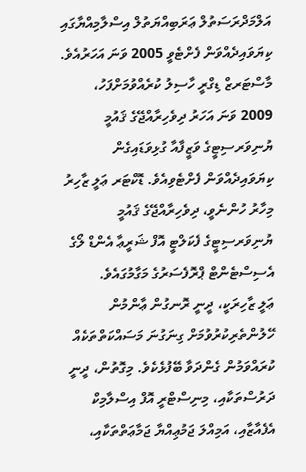އަލްމަދްރަސަތުލް ޢަރަބިއްޔަތުލް އިސްލާމިއްޔާގައި ކިޔަވައިދެއްވަން ފެށްޓެވީ 2005 ވަނަ އަހަރުއެވެ. މާސްޓަރޒް ޑިގްރީ ހާސިލު ކުރެއްވުމަށްފަހު، 2009 ވަނަ އަހަރު ދިވެހިރާއްޖޭގެ ޤައުމީ ޔުނިވަރސިޓީގެ ވަޒީފާއާ ގުޅިވަޑައިގެން ކިޔަވައިދެއްވަން ފެށްޓެވިއެވެ. ޑޮކްޓަރ ޢަލީ ޒާހިރު މިހާރު ހުންނެވީ، ދިވެހިރާއްޖޭގެ ޤައުމީ ޔުނިވަރސިޓީގެ ފެކަލްޓީ އޮފް ޝަރީޢާ އެންޑް ލޯގެ އެސިސްޓެންޓް ޕްރޮފެސަރުގެ މަގާމުގައެވެ.
ޢަލީ ޒާހިރަކީ، ދީނީ ރޮނގުން ޢާންމުން ހޭލުންތެރިކުރުވުމަށް ގިނަގުނަ މަސައްކަތްތަކެއް ކުރައްވަމުން ގެންދަވާ ބޭފުޅެކެވެ. މިގޮތުން، ދީނީ ދަރުސްތަކާއި، މިނިސްޓްރީ އޮފް އިސްލާމިކް އެފެއާޒާއި، އަމިއްލަ ޖަމުޢިއްޔާ ޖަމާޢަތްތަކާއި،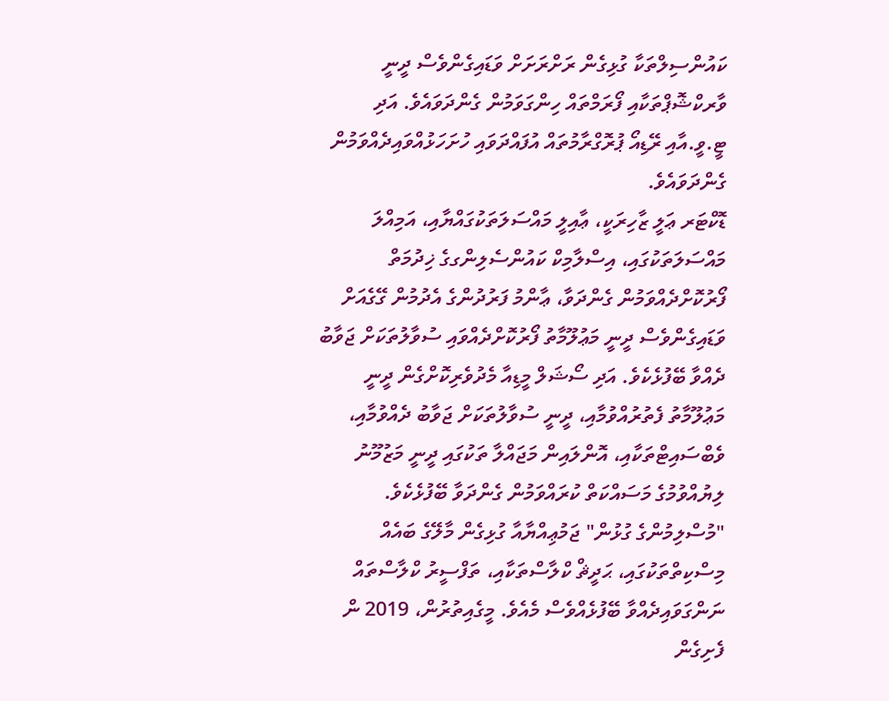ކައުންސިލްތަކާ ގުޅިގެން ރަށްރަށަށް ވަޑައިގެންވެސް ދީނީ ވާރކްޝޮޕްތަކާއި ފޯރަމްތައް ހިންގަވަމުން ގެންދަވައެވެ. އަދި ޓީ.ވީ.އާއި ރޭޑިއޯ ޕުރޮގްރާމުތައް އުފައްދަވައި ހުށަހަޅުއްވައިދެއްވަމުން ގެންދަވައެވެ.
ޑޮކްޓަރ ޢަލީ ޒާހިރަކީ، ޢާއިލީ މައްސަލަތަކުގައްޔާއި، އަމިއްލަ މައްސަލަތަކުގައި، އިސްލާމިކް ކައުންސެލިންގގެ ޚިދުމަތް ފޯރުކޮށްދެއްވަމުން ގެންދަވާ، ޢާންމު ފަރުދުންގެ އެދުމުން ގޭގެއަށް ވަޑައިގެންވެސް ދީނީ މަޢުލޫމާތު ފޯރުކޮށްދެއްވައި ސުވާލުތަކަށް ޖަވާބު ދެއްވާ ބޭފުޅެކެވެ. އަދި ސޯޝަލް މީޑިއާ މެދުވެރިކޮށްގެން ދީނީ މަޢުލޫމާތު ފެތުރުއްވުމާއި، ދީނީ ސުވާލުތަކަށް ޖަވާބު ދެއްވުމާއި، ވެބްސައިޓްތަކާއި، އޮންލައިން މަޖައްލާ ތަކުގައި ދީނީ މަޒުމޫނު ލިޔުއްވުމުގެ މަސައްކަތް ކުރައްވަމުން ގެންދަވާ ބޭފުޅެކެވެ. "މުސްލިމުންގެ ގުޅުން" ޖަމުޢިއްޔާއާ ގުޅިގެން މާލޭގެ ބައެއް މިސްކިތްތަކުގައި، ޙަދީޘް ކްލާސްތަކާއި، ތަފްސީރު ކްލާސްތައް ނަންގަވައިދެއްވާ ބޭފުޅެއްވެސް މެއެވެ. މީގެއިތުރުން، 2019 ން ފެށިގެން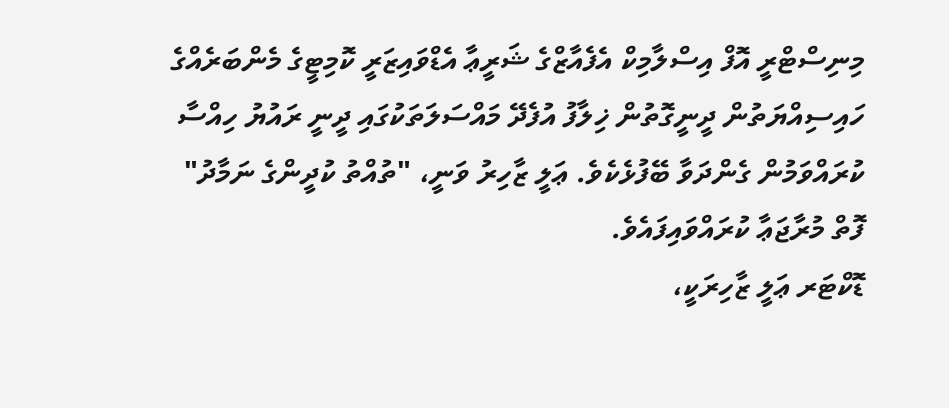މިނިސްޓްރީ އޮފް އިސްލާމިކް އެފެއާޒްގެ ޝަރީޢާ އެޑްވައިޒަރީ ކޮމިޓީގެ މެންބަރެއްގެ ހައިސިއްޔަތުން ދީނީގޮތުން ޚިލާފު އުފެދޭ މައްސަލަތަކުގައި ދީނީ ރައުޔު ހިއްސާ ކުރައްވަމުން ގެންދަވާ ބޭފުޅެކެވެ. ޢަލީ ޒާހިރު ވަނީ، "ތުއްތު ކުދީންގެ ނަމާދު" ފޮތް މުރާޖަޢާ ކުރައްވައިފައެވެ.
ޑޮކްޓަރ ޢަލީ ޒާހިރަކީ،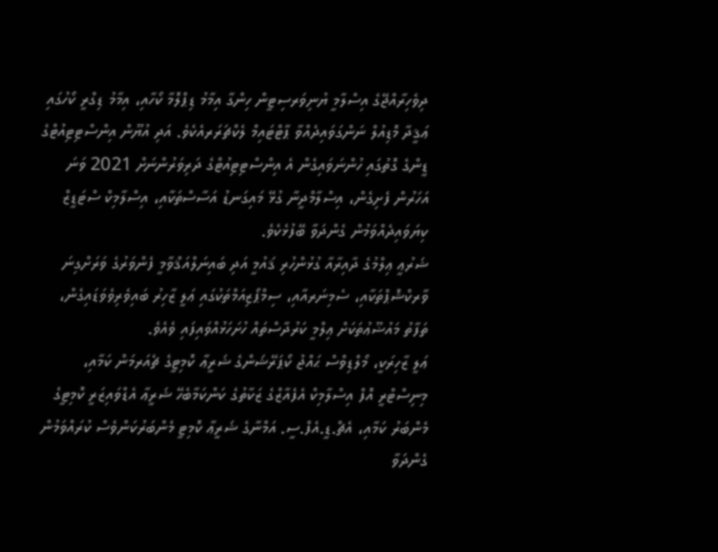ދިވެހިރާއްޖޭގެ އިސްލާމީ ޔުނިވަރސިޓީން ހިންގާ އިމާމު ޑިޕްލޮމާ ކޯހާއި، އިމާމު ޑިގްރީ ކޯހުގައި ޢަޤީދާ މޮޑިއުލް ނަންގަވައިދެއްވާ ޕާޓްޓައިމް ލެކްޗަރަރއެކެވެ. އަދި އުޔޫން އިންސްޓިޓިއުޓްގެ ޑީންގެ ގޮތުގައި ހުންނަވައިގެން އެ އިންސްޓިޓިއުޓްގެ ދަރިވަރުންނަށް 2021 ވަނަ އަހަރުން ފެށިގެން، އިސްލާމްދީނާ ގުޅޭ މައިގަނޑު އަސާސްތަކާއި، އިސްލާމިކް ސްޓަޑީޒް ކިޔަވައިދެއްވަމުން ގެންދަވާ ބޭފުޅެކެވެ.
ޝަރުޢީ ޢިލްމުގެ ދާއިރާއާ ގުޅުންހުރި ޤައުމީ އަދި ބައިނަލްއަޤްވާމީ ފެންވަރުގެ ވަރަށްގިނަ ވާރކްޝޮޕްތަކާއި، ސެމިނަރއާއި، ސިމްޕޯޒިއަމްތަކުގައި ޢަލީ ޒާހިރު ބައިވެރިވެވަޑައިގެން، ތަފާތު މައުޟޫޢުތަކަށް ޢިލްމީ ކަރުދާސްތައް ހުށަހަޅުއްވައިފައި ވެއެވެ.
ޢަލީ ޒާހިރަކީ، މޯލްޑިވްސް ޙައްޖު ކޯޕަރޭޝަންގެ ޝަރީޢާ ކޮމިޓީގެ ޗެއަރމަން ކަމާއި، މިނިސްޓްރީ އޮފް އިސްލާމިކް އެފެއާޒްގެ ޒަކާތުގެ ކަންކަމާބެހޭ ޝަރީޢާ އެޑްވައިޒަރީ ކޮމިޓީގެ މެންބަރު ކަމާއި، އެޗް.ޑީ.އެފް.ސީ. އަމްނާގެ ޝަރީޢާ ކޮމިޓީ މެންބަރުކަންވެސް ކުރައްވަމުން ގެންދަވާ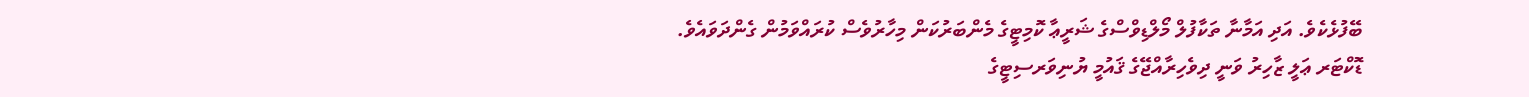ބޭފުޅެކެވެ. އަދި އަމާނާ ތަކާފުލް މޯލްޑިވްސްގެ ޝަރީޢާ ކޮމިޓީގެ މެންބަރުކަން މިހާރުވެސް ކުރައްވަމުން ގެންދަވައެވެ.
ޑޮކްޓަރ ޢަލީ ޒާހިރު ވަނީ ދިވެހިރާއްޖޭގެ ޤައުމީ ޔުނިވަރސިޓީގެ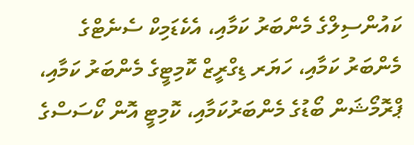ކައުންސިލްގެ މެންބަރު ކަމާއި، އެކެޑަމިކް ސެނެޓްގެ މެންބަރު ކަމާއި، ހަޔަރ ޑިގްރީޒް ކޮމިޓީގެ މެންބަރު ކަމާއި، ޕްރޮމޯޝަން ބޯޑުގެ މެންބަރުކަމާއި، ކޮމިޓީ އޮން ކޯސަސްގެ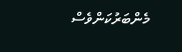މެންބަރުކަންވެސް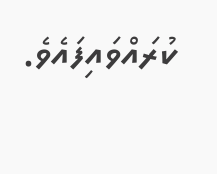ކުރައްވައިފައެވެ.